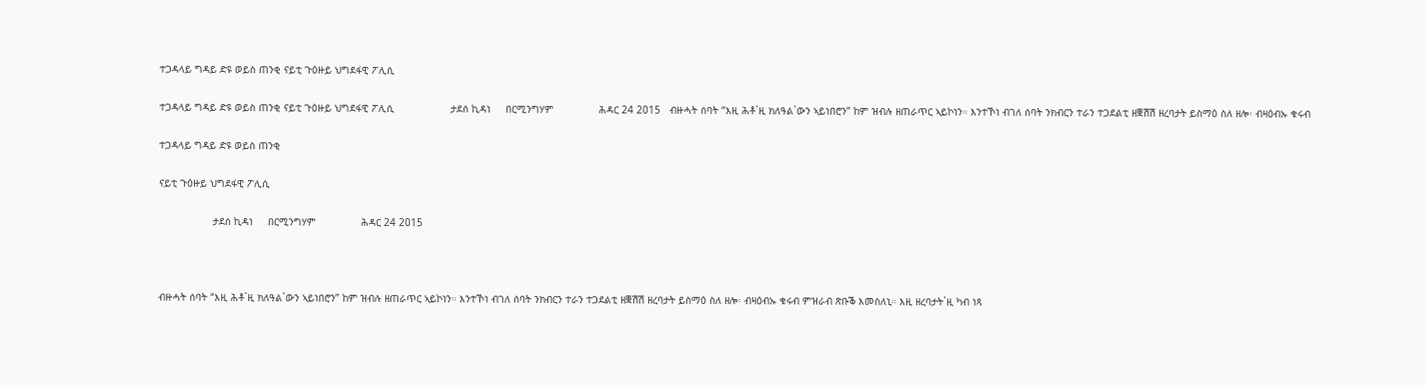ተጋዳላይ ግዳይ ድዩ ወይስ ጠንቂ ናይቲ ጉዕዙይ ህግደፋዊ ፖሊሲ

ተጋዳላይ ግዳይ ድዩ ወይስ ጠንቂ ናይቲ ጉዕዙይ ህግደፋዊ ፖሊሲ                   ታደሰ ኪዳነ     በርሚንግሃም               ሕዳር 24 2015   ብዙሓት ሰባት “እዚ ሕቶ`ዚ ክለዓል`ውን ኣይነበሮን” ከም ዝብሉ ዘጠራጥር ኣይኮነን። እንተኾነ ብገለ ሰባት ንክብርን ተራን ተጋደልቲ ዘቛሽሽ ዘረባታት ይስማዕ ስለ ዘሎ፡ ብዛዕብኡ ቁሩብ

ተጋዳላይ ግዳይ ድዩ ወይስ ጠንቂ

ናይቲ ጉዕዙይ ህግደፋዊ ፖሊሲ

                  ታደሰ ኪዳነ     በርሚንግሃም               ሕዳር 24 2015



ብዙሓት ሰባት “እዚ ሕቶ`ዚ ክለዓል`ውን ኣይነበሮን” ከም ዝብሉ ዘጠራጥር ኣይኮነን። እንተኾነ ብገለ ሰባት ንክብርን ተራን ተጋደልቲ ዘቛሽሽ ዘረባታት ይስማዕ ስለ ዘሎ፡ ብዛዕብኡ ቁሩብ ምዝራብ ጽቡቕ እመስለኒ። እዚ ዘረባታት`ዚ ካብ ነጻ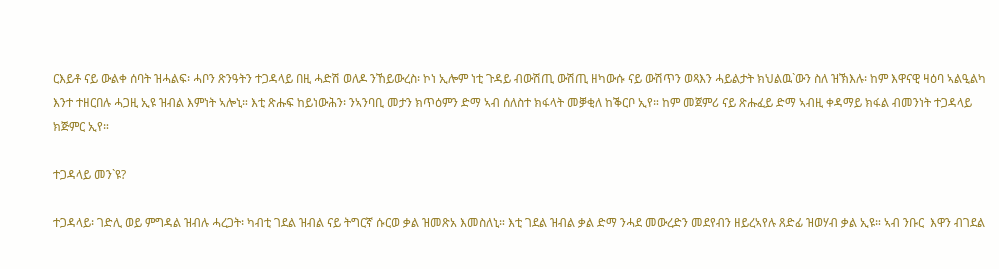ርእይቶ ናይ ውልቀ ሰባት ዝሓልፍ፡ ሓቦን ጽንዓትን ተጋዳላይ በዚ ሓድሽ ወለዶ ንኸይውረስ፡ ኮነ ኢሎም ነቲ ጉዳይ ብውሽጢ ውሽጢ ዘካውሱ ናይ ውሽጥን ወጻእን ሓይልታት ክህልዉ`ውን ስለ ዝኽእሉ፡ ከም እዋናዊ ዛዕባ ኣልዒልካ እንተ ተዘርበሉ ሓጋዚ ኢዩ ዝብል እምነት ኣሎኒ። እቲ ጽሑፍ ከይነውሕን፡ ንኣንባቢ መታን ክጥዕምን ድማ ኣብ ሰለስተ ክፋላት መቓቂለ ከቕርቦ ኢየ። ከም መጀምሪ ናይ ጽሑፈይ ድማ ኣብዚ ቀዳማይ ክፋል ብመንነት ተጋዳላይ ክጅምር ኢየ።

ተጋዳላይ መን`ዩ?

ተጋዳላይ፡ ገድሊ ወይ ምግዳል ዝብሉ ሓረጋት፡ ካብቲ ገደል ዝብል ናይ ትግርኛ ሱርወ ቃል ዝመጽአ እመስለኒ። እቲ ገደል ዝብል ቃል ድማ ንሓደ መውረድን መደየብን ዘይረኣየሉ ጸድፊ ዝወሃብ ቃል ኢዩ። ኣብ ንቡር  እዋን ብገደል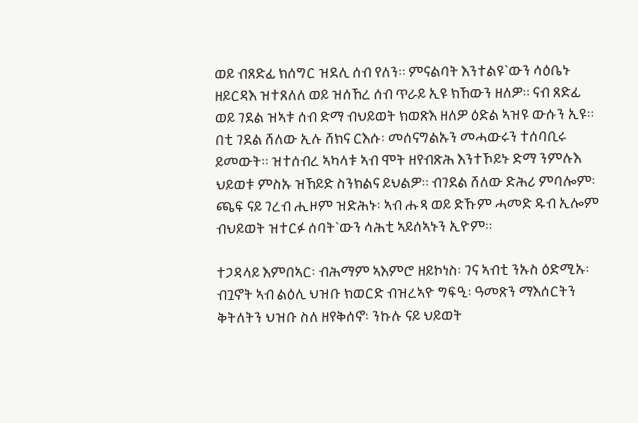ወይ ብጸድፊ ክሰግር ዝደሊ ሰብ የለን። ምናልባት እንተልዩ`ውን ሳዕቤኑ ዘይርዳእ ዝተጸለለ ወይ ዝሰኸረ ሰብ ጥራይ ኢዩ ክኸውን ዘለዎ። ናብ ጸድፊ ወይ ገደል ዝኣቱ ሰብ ድማ ብህይወት ክወጽእ ዘለዎ ዕድል ኣዝዩ ውሱን ኢዩ። በቲ ገደል ሸለው ኢሉ ሸክና ርእሱ፡ መሰናግልኡን መሓውሩን ተሰባቢሩ ይመውት። ዝተሰብረ ኣካላቱ ኣብ ሞት ዘየብጽሕ እንተኾይኑ ድማ ንምሉእ ህይወቱ ምስኡ ዝኸይድ ስንክልና ይህልዎ። ብገደል ሸለው ድሕሪ ምባሎም፡ ጫፍ ናይ ገረብ ሒዞም ዝድሕኑ፡ ኣብ ሑጻ ወይ ድኹም ሓመድ ዱብ ኢሎም ብህይወት ዝተርፉ ሰባት`ውን ሳሕቲ ኣይሰኣኑን ኢዮም።

ተጋዳላይ እምበኣር፡ ብሕማም ኣእምሮ ዘይኮነስ፡ ገና ኣብቲ ንኡስ ዕድሚኡ፡ ብጓኖት ኣብ ልዕሊ ህዝቡ ክወርድ ብዝረኣዮ ግፍዒ፡ ዓመጽን ማእሰርትን ቅትለትን ህዝቡ ስለ ዘየቅሰኖ፡ ንኩሉ ናይ ህይወት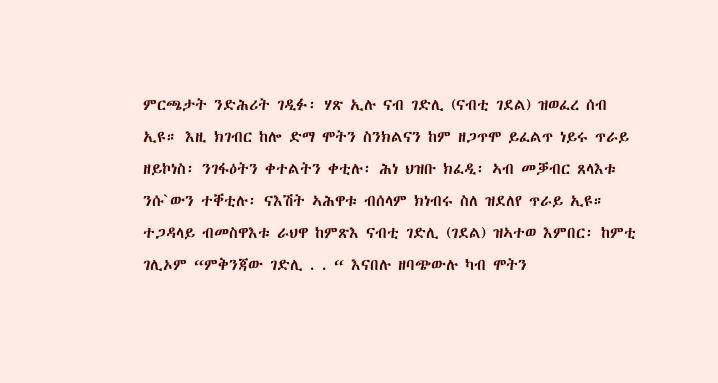ምርጫታት ንድሕሪት ገዲፉ፡ ሃጽ ኢሉ ናብ ገድሊ (ናብቲ ገደል) ዝወፈረ ሰብ ኢዩ። እዚ ክገብር ከሎ ድማ ሞትን ስንክልናን ከም ዘጋጥሞ ይፈልጥ ነይሩ ጥራይ ዘይኮነስ፡ ንገፋዕትን ቀተልትን ቀቲሉ፡ ሕነ ህዝቡ ክፈዲ፡ ኣብ መቓብር ጸላእቱ ንሱ`ውን ተቐቲሉ፡ ናእሽት ኣሕዋቱ ብሰላም ክነብሩ ስለ ዝደለየ ጥራይ ኢዩ። ተጋዳላይ ብመስዋእቱ ራህዋ ከምጽእ ናብቲ ገድሊ (ገደል) ዝኣተወ እምበር፡ ከምቲ ገሊኦም “ምቅንጃው ገድሊ . . “ እናበሉ ዘባጭውሉ ካብ ሞትን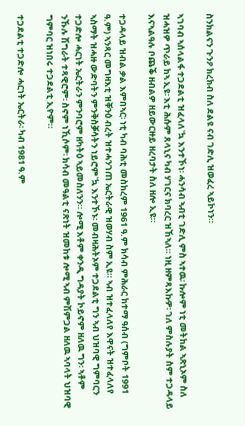ስንክልናን ጉንዖ ክረክብ ስለ ደልዩ ናብ ገድሊ ዝወፈረ ኣይኮነን።

ኣገባብ ኣሰላልፋ ተጋደልቲ ዝፈላለ`ኳ እንተኾነ፡ ሓንሳብ ኣብቲ ገድሊ ምስ ኣተዉ፡ ኩሎም ነቲ መትከል ኣጽኒኦም ስለ ዝሓዝዎ ጥራይ ከኣ ኢዩ፡ እቲ ሕሱም ጸላኒና ካብ ሃገርና ክባረር ዝኸኣለ። ነዚ ዘምጻእኩዎ፡ ገለ ምስሉያት ስም ተጋዳላይ እናኣልዓሉ ቦጨቕ ዘብልዎ ዘይውርዙይ ዘረባታት ስለ ዘሎ ኢዩ።

ተጋዳላይ ዝብል ቃል እምበኣር፡ ነቲ ካብ ባሕቲ መስከረም 1961 ዓ.ም ክሳብ ምሕራር ከተማ ዓሰብ (ግምቦት 1991 ዓ.ም) ኣንጻር መግዛእቲ ዝቐንዕ ብረት ዝተሓንገጠ ኤርትራዊ ዝወሃብ ስም ኢዩ። ኣብ ዝተፈላለየ እዋናት ዝተፈላለየ ኣስማት ዝሓዙ ውድባትን ምንቅስቓሳትን ነይሮም`ኳ እንተኾኑ፡ መብዛሕትኦም ተጋደልቲ ግን ኣብ ህዝባዊ ግምባርን ተጋድሎ ሓርነት ኤርትራን ምንባሮም ዘካትዕ ኣይመስለንን። ሎሚ እቶም ቀንዲ ግዳያት ኮይኖም ዘለዉ ግን፡ ኣቶም ንኹሉ ሽግራት ተጻዊሮም፡ ስኖም ነኺሶም፡ ክሳብ መዓልቲ ናጽነት ዝመከቱ ሎሚ ኣብ ምሽምጋል ዘለዉ ኣባላት ህዝባዊ ግምባር ዝነበሩ ተጋደልቲ ኢዮም።

ተጋደልቲ ተጋድሎ ሓርነት ኤርትራ፡ ካብ 1981 ዓ.ም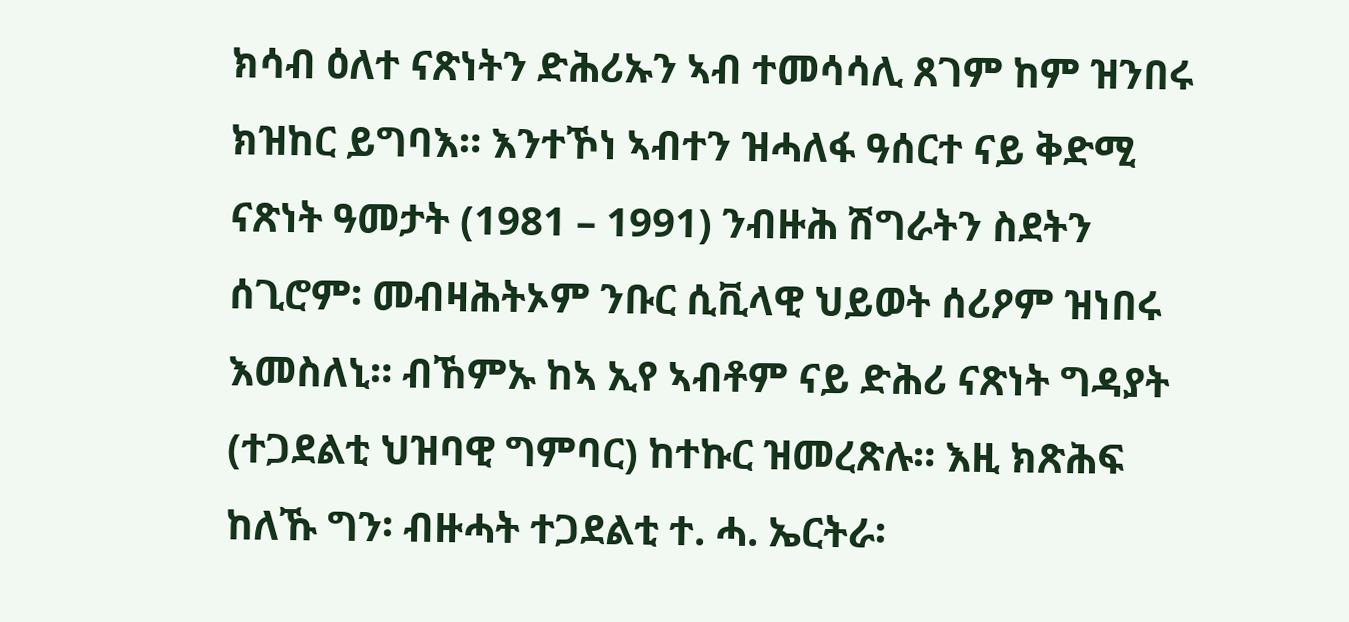ክሳብ ዕለተ ናጽነትን ድሕሪኡን ኣብ ተመሳሳሊ ጸገም ከም ዝንበሩ ክዝከር ይግባእ። እንተኾነ ኣብተን ዝሓለፋ ዓሰርተ ናይ ቅድሚ ናጽነት ዓመታት (1981 – 1991) ንብዙሕ ሽግራትን ስደትን ሰጊሮም፡ መብዛሕትኦም ንቡር ሲቪላዊ ህይወት ሰሪዖም ዝነበሩ እመስለኒ። ብኸምኡ ከኣ ኢየ ኣብቶም ናይ ድሕሪ ናጽነት ግዳያት (ተጋደልቲ ህዝባዊ ግምባር) ከተኩር ዝመረጽሉ። እዚ ክጽሕፍ ከለኹ ግን፡ ብዙሓት ተጋደልቲ ተ. ሓ. ኤርትራ፡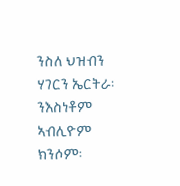ንስለ ህዝብን ሃገርን ኤርትራ፡ ንእስነቶም ኣብሊዮም ክንሶም፡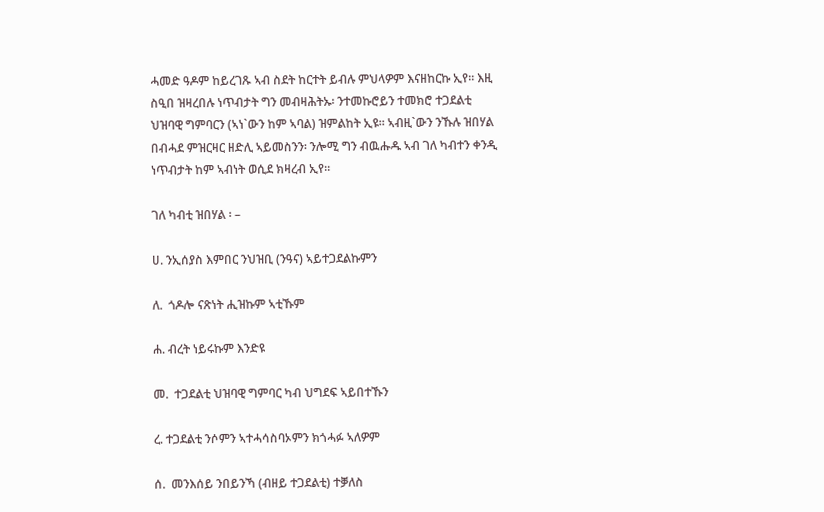ሓመድ ዓዶም ከይረገጹ ኣብ ስደት ከርተት ይብሉ ምህላዎም እናዘከርኩ ኢየ። እዚ ስዒበ ዝዛረበሉ ነጥብታት ግን መብዛሕትኡ፡ ንተመኩሮይን ተመክሮ ተጋደልቲ ህዝባዊ ግምባርን (ኣነ`ውን ከም ኣባል) ዝምልከት ኢዩ። ኣብዚ`ውን ንኹሉ ዝበሃል በብሓደ ምዝርዛር ዘድሊ ኣይመስንን፡ ንሎሚ ግን ብዉሑዱ ኣብ ገለ ካብተን ቀንዲ ነጥብታት ከም ኣብነት ወሲደ ክዛረብ ኢየ።

ገለ ካብቲ ዝበሃል ፡ –

ሀ. ንኢሰያስ እምበር ንህዝቢ (ንዓና) ኣይተጋደልኩምን

ለ.  ጎዶሎ ናጽነት ሒዝኩም ኣቲኹም

ሐ. ብረት ነይሩኩም እንድዩ

መ.  ተጋደልቲ ህዝባዊ ግምባር ካብ ህግደፍ ኣይበተኹን

ረ. ተጋደልቲ ንሶምን ኣተሓሳስባኦምን ክጎሓፉ ኣለዎም

ሰ.  መንእሰይ ንበይንኻ (ብዘይ ተጋደልቲ) ተቓለስ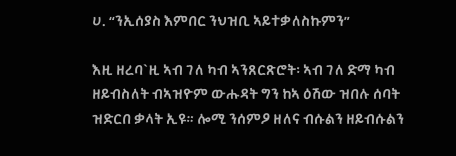ሀ. “ንኢሰያስ እምበር ንህዝቢ ኣይተቃለስኩምን”

እዚ ዘረባ`ዚ ኣብ ገለ ካብ ኣንጸርጽሮት፡ ኣብ ገለ ድማ ካብ ዘይብስለት ብኣዝዮም ውሑዳት ግን ከኣ ዕሽው ዝበሉ ሰባት ዝድርበ ቃላት ኢዩ። ሎሚ ንሰምዖ ዘለና ብሱልን ዘይብሱልን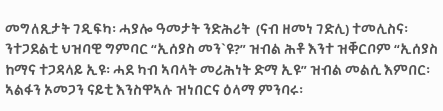መግለጺታት ገዲፍካ፡ ሓያሎ ዓመታት ንድሕሪት  (ናብ ዘመነ ገድሊ) ተመሊስና፡ ንተጋደልቲ ህዝባዊ ግምባር “ኢሰያስ መን`ዩ?” ዝብል ሕቶ እንተ ዝቐርቦም “ኢሰያስ ከማና ተጋዳላይ ኢዩ፡ ሓደ ካብ ኣባላት መሪሕነት ድማ ኢዩ” ዝብል መልሲ እምበር፡ ኣልፋን ኦመጋን ናይቲ እንስዋኣሉ ዝነበርና ዕላማ ምንባሩ፡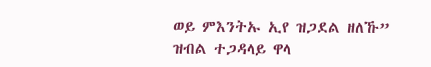ወይ ምእንትኡ ኢየ ዝጋደል ዘለኹ” ዝብል ተጋዳላይ ዋላ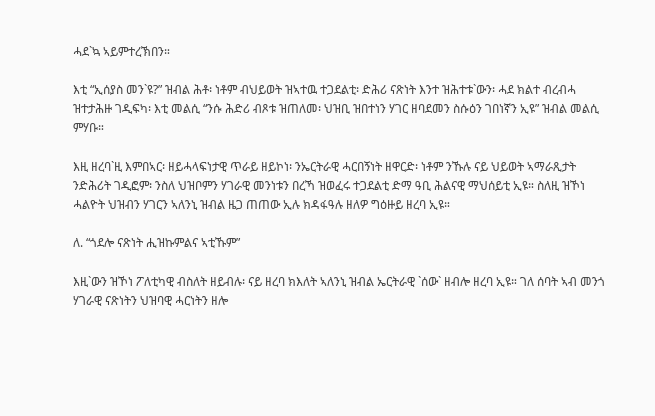ሓደ`ኳ ኣይምተረኽበን።

እቲ “ኢሰያስ መን`ዩ?” ዝብል ሕቶ፡ ነቶም ብህይወት ዝኣተዉ ተጋደልቲ፡ ድሕሪ ናጽነት እንተ ዝሕተቱ`ውን፡ ሓደ ክልተ ብረብሓ ዝተታሕዙ ገዲፍካ፡ እቲ መልሲ “ንሱ ሕድሪ ብጾቱ ዝጠለመ፡ ህዝቢ ዝበተነን ሃገር ዘባደመን ስሱዕን ገበነኛን ኢዩ” ዝብል መልሲ ምሃቡ።

እዚ ዘረባ`ዚ እምበኣር፡ ዘይሓላፍነታዊ ጥራይ ዘይኮነ፡ ንኤርትራዊ ሓርበኝነት ዘዋርድ፡ ነቶም ንኹሉ ናይ ህይወት ኣማራጺታት ንድሕሪት ገዲፎም፡ ንስለ ህዝቦምን ሃገራዊ መንነቱን በረኻ ዝወፈሩ ተጋደልቲ ድማ ዓቢ ሕልናዊ ማህሰይቲ ኢዩ። ስለዚ ዝኾነ ሓልዮት ህዝብን ሃገርን ኣለንኒ ዝብል ዜጋ ጠጠው ኢሉ ክዳፋዓሉ ዘለዎ ግዕዙይ ዘረባ ኢዩ።

ለ. “ጎደሎ ናጽነት ሒዝኩምልና ኣቲኹም”

እዚ`ውን ዝኾነ ፖለቲካዊ ብስለት ዘይብሉ፡ ናይ ዘረባ ክእለት ኣለንኒ ዝብል ኤርትራዊ `ሰው` ዘብሎ ዘረባ ኢዩ። ገለ ሰባት ኣብ መንጎ ሃገራዊ ናጽነትን ህዝባዊ ሓርነትን ዘሎ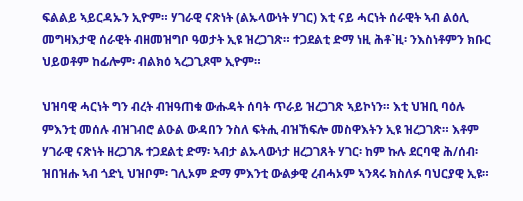ፍልልይ ኣይርዳኡን ኢዮም። ሃገራዊ ናጽነት (ልኡላውነት ሃገር) እቲ ናይ ሓርነት ሰራዊት ኣብ ልዕሊ መግዛእታዊ ሰራዊት ብዘመዝግቦ ዓወታት ኢዩ ዝረጋገጽ። ተጋደልቲ ድማ ነዚ ሕቶ`ዚ፡ ንእስነቶምን ክቡር ህይወቶም ከፊሎም፡ ብልክዕ ኣረጋጊጾሞ ኢዮም።

ህዝባዊ ሓርነት ግን ብረት ብዝዓጠቁ ውሑዳት ሰባት ጥራይ ዝረጋገጽ ኣይኮነን። እቲ ህዝቢ ባዕሉ ምእንቲ መሰሉ ብዝገብሮ ልዑል ውዳበን ንስለ ፍትሒ ብዝኸፍሎ መስዋእትን ኢዩ ዝረጋገጽ። እቶም ሃገራዊ ናጽነት ዘረጋገጹ ተጋደልቲ ድማ፡ ኣብታ ልኡላውነታ ዘረጋገጸት ሃገር፡ ከም ኩሉ ደርባዊ ሕ/ሰብ፡ ዝበዝሑ ኣብ ጎድኒ ህዝቦም፡ ገሊኦም ድማ ምእንቲ ውልቃዊ ረብሓኦም ኣንጻሩ ክስለፉ ባህርያዊ ኢዩ።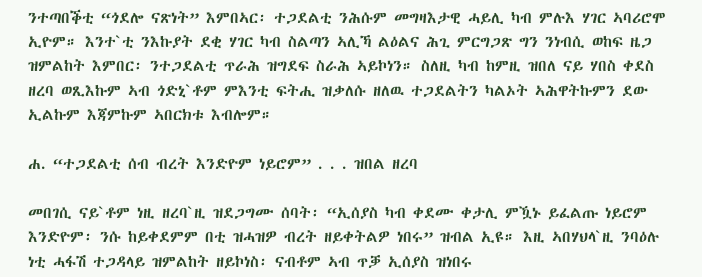ንተጣበቕቲ “ጎደሎ ናጽነት” እምበኣር፡ ተጋደልቲ ንሕሱም መግዛእታዊ ሓይሊ ካብ ምሉእ ሃገር ኣባሪሮሞ ኢዮም። እንተ`ቲ ንእኩያት ደቂ ሃገር ካብ ስልጣን ኣሊኻ ልዕልና ሕጊ ምርግጋጽ ግን ንነብሲ ወከፍ ዜጋ ዝምልከት እምበር፡ ንተጋደልቲ ጥራሕ ዝግደፍ ስራሕ ኣይኮነን። ስለዚ ካብ ከምዚ ዝበለ ናይ ሃበስ ቀደስ ዘረባ ወጺእኩም ኣብ ጎድኒ`ቶም ምእንቲ ፍትሒ ዝቃለሱ ዘለዉ ተጋደልትን ካልኦት ኣሕዋትኩምን ደው ኢልኩም እጃምኩም ኣበርክቱ እብሎም።

ሐ. “ተጋደልቲ ሰብ ብረት እንድዮም ነይሮም” . . . ዝበል ዘረባ

መበገሲ ናይ`ቶም ነዚ ዘረባ`ዚ ዝደጋግሙ ሰባት፡ “ኢሰያስ ካብ ቀደሙ ቀታሊ ምዃኑ ይፈልጡ ነይሮም እንድዮም፡ ንሱ ከይቀደምም በቲ ዝሓዝዎ ብረት ዘይቀትልዎ ነበሩ” ዝብል ኢዩ። እዚ ኣበሃህላ`ዚ ንባዕሉ ነቲ ሓፋሽ ተጋዳላይ ዝምልከት ዘይኮነስ፡ ናብቶም ኣብ ጥቓ ኢሰያስ ዝነበሩ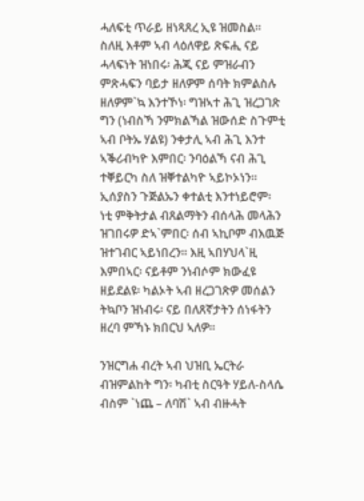ሓለፍቲ ጥራይ ዘነጻጸረ ኢዩ ዝመስል። ስለዚ እቶም ኣብ ላዕለዋይ ጽፍሒ ናይ ሓላፍነት ዝነበሩ፡ ሕጂ ናይ ምዝራብን ምጽሓፍን ባይታ ዘለዎም ሰባት ክምልስሉ ዘለዎም`ኳ እንተኾነ፡ ግዝኣተ ሕጊ ዝረጋገጽ ግን (ነብስኻ ንምክልኻል ዝውሰድ ስጉምቲ ኣብ ቦትኡ ሃልዩ) ንቀታሊ ኣብ ሕጊ እንተ ኣቕሪብካዮ እምበር፡ ንባዕልኻ ናብ ሕጊ ተቐይርካ ስለ ዝቐተልካዮ ኣይኮኦነን። ኢሰያስን ጉጅልኡን ቀተልቲ እንተነይሮም፡ ነቲ ምቅትታል ብጸልማትን ብሰላሕ መላሕን ዝገበሩዎ ድኣ`ምበር፡ ሰብ ኣኪቦም ብእዉጅ ዝተገብር ኣይነበረን። እዚ ኣበሃህላ`ዚ እምበኣር፡ ናይቶም ንነብሶም ክውፈዩ ዘይደልዩ፡ ካልኦት ኣብ ዘረጋገጽዎ መሰልን ትኳቦን ዝነብሩ፡ ናይ በለጸኛታትን ሰነፋትን ዘረባ ምኻኑ ክበርህ ኣለዎ።

ንዝርግሐ ብረት ኣብ ህዝቢ ኤርትራ ብዝምልከት ግን፡ ካብቲ ስርዓት ሃይለ-ስላሴ ብስም `ነጨ – ለባሽ` ኣብ ብዙሓት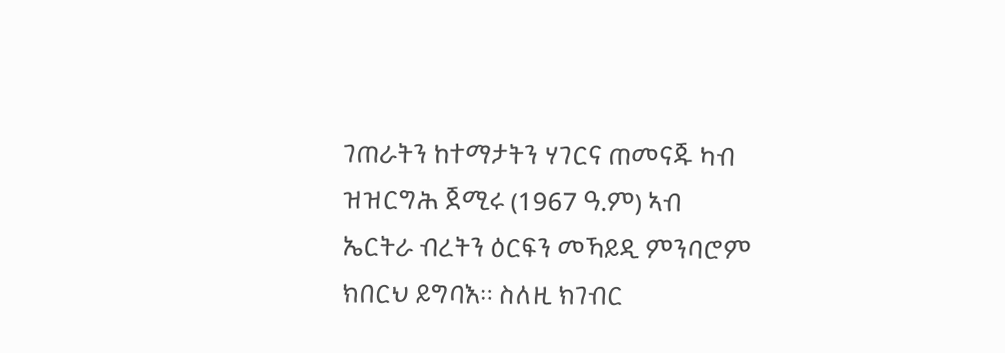ገጠራትን ከተማታትን ሃገርና ጠመናጁ ካብ ዝዝርግሕ ጀሚሩ (1967 ዓ.ም) ኣብ ኤርትራ ብረትን ዕርፍን መኻይዲ ምንባሮም ክበርህ ይግባእ። ስለዚ ክገብር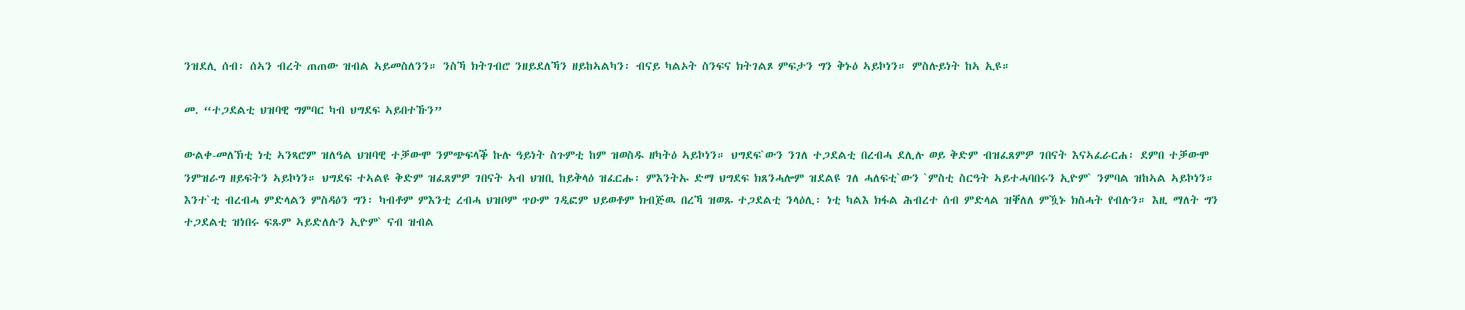ንዝደሊ ሰብ፡ ሰኣን ብረት ጠጠው ዝብል ኣይመስለንን። ንስኻ ክትገብሮ ንዘይደለኻን ዘይከኣልካን፡ ብናይ ካልኦት ስንፍና ክትገልጾ ምፍታን ግን ቅኑዕ ኣይኮነን። ምስሉይነት ከኣ ኢዩ።

መ. “ተጋደልቲ ህዝባዊ ግምባር ካብ ህግደፍ ኣይበተኹን”

ውልቀ-መለኽቲ ነቲ ኣንጻሮም ዝለዓል ህዝባዊ ተቓውሞ ንምጭፍላቕ ኩሉ ዓይነት ስጉምቲ ከም ዝወስዱ ዘካትዕ ኣይኮነን። ህግደፍ`ውን ንገለ ተጋደልቲ በረብሓ ደሊሉ ወይ ቅድም ብዝፈጸምዎ ገበናት እናኣፈራርሐ፡ ደምበ ተቓውሞ ንምዝራግ ዘይፍትን ኣይኮነን። ህግደፍ ተኣልዩ ቅድም ዝፈጸምዎ ገበናት ኣብ ህዝቢ ከይቅላዕ ዝፈርሑ፡ ምእንትኡ ድማ ህግደፍ ክጸንሓሎም ዝደልዩ ገለ ሓለፍቲ`ውን `ምስቲ ስርዓት ኣይተሓባበሩን ኢዮም` ንምባል ዝከኣል ኣይኮነን። እንተ`ቲ ብረብሓ ምድላልን ምስዳዕን ግን፡ ካብቶም ምእንቲ ረብሓ ህዝቦም ጥዑም ገዲፎም ህይወቶም ክብጅዉ በረኻ ዝወጹ ተጋደልቲ ንላዕሊ፡ ነቲ ካልእ ክፋል ሕብረተ ሰብ ምድላል ዝቐለለ ምዃኑ ክስሓት የብሉን። እዚ ማለት ግን ተጋደልቲ ዝነበሩ ፍጹም ኣይድለሉን ኢዮም` ናብ ዝብል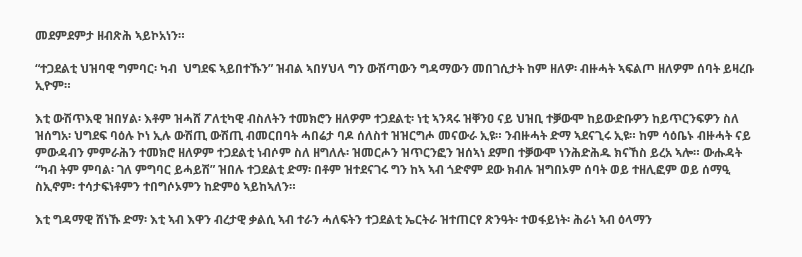መደምደምታ ዘብጽሕ ኣይኮአነን።

“ተጋደልቲ ህዝባዊ ግምባር፡ ካብ  ህግደፍ ኣይበተኹን” ዝብል ኣበሃህላ ግን ውሽጣውን ግዳማውን መበገሲታት ከም ዘለዎ፡ ብዙሓት ኣፍልጦ ዘለዎም ሰባት ይዛረቡ ኢዮም።

እቲ ውሽጥእዊ ዝበሃል፡ እቶም ዝሓሸ ፖለቲካዊ ብስለትን ተመክሮን ዘለዎም ተጋደልቲ፡ ነቲ ኣንጻሩ ዝቐንዐ ናይ ህዝቢ ተቓውሞ ከይውድቡዎን ከይጥርንፍዎን ስለ ዝሰግአ፡ ህግደፍ ባዕሉ ኮነ ኢሉ ውሽጢ ውሽጢ ብመርበባት ሓበሬታ ባዶ ሰለስተ ዝዝርግሖ መናውራ ኢዩ። ንብዙሓት ድማ ኣደናጊሩ ኢዩ። ከም ሳዕቤኑ ብዙሓት ናይ ምውዳብን ምምራሕን ተመክሮ ዘለዎም ተጋደልቲ ነብሶም ስለ ዘግለሉ፡ ዝመርሖን ዝጥርንፎን ዝሰኣነ ደምበ ተቓውሞ ነንሕድሕዱ ክናኸስ ይረአ ኣሎ። ውሑዳት “ካብ ትም ምባል፡ ገለ ምግባር ይሓይሽ” ዝበሉ ተጋደልቲ ድማ፡ በቶም ዝተደናገሩ ግን ከኣ ኣብ ጎድኖም ደው ክብሉ ዝግበኦም ሰባት ወይ ተዘሊፎም ወይ ሰማዒ ስኢኖም፡ ተሳታፍነቶምን ተበግሶኦምን ከድምዕ ኣይከኣለን።

እቲ ግዳማዊ ሸነኹ ድማ፡ እቲ ኣብ እዋን ብረታዊ ቃልሲ ኣብ ተራን ሓለፍትን ተጋደልቲ ኤርትራ ዝተጠርየ ጽንዓት፡ ተወፋይነት፡ ሕራነ ኣብ ዕላማን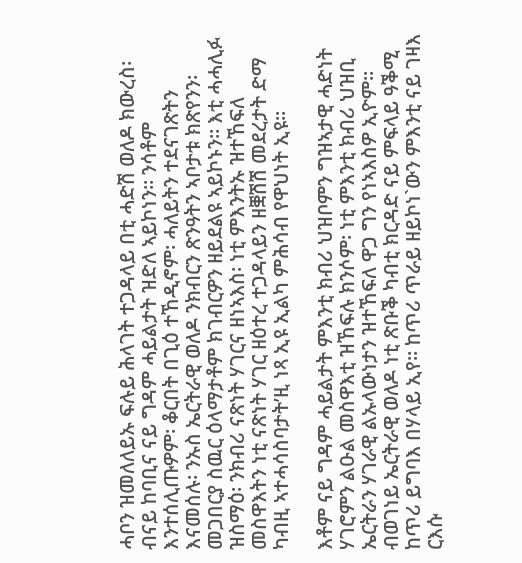ሓቦን ዝመለለይኡ ፍሉይ ሕላገት ተጋዳላይ በቲ ሓድሽ ወለዶ ክውረስ፡ ብናይ ከባቢና ናይ ግዳም ሓይልታት ዝድለ ኣይኮነን። ንሳቶም እንተሰሊጡዎም፡ ቆርበት በጊዕ ተኸዲኖም፡ ሓለይትን ተደናገጽትን እናመሰሉ፡ ንኡስ ኤርትራዊ ወለዶ ንክብርን ጽንዓትን ኣቦታቱ ክጽየንን፡ መጋበርያ ስዉር ዕላማታቶም ክገብርዎን ዘይደልዩ ኣይኮኑን። እቲ ሓሓሊፉ ዝስማዕ፡ ንክብሪ ናጽነት ሃገርና ዘነኣእስ፡ ነቲ ምእንትኡ ዝተኸፍለ መስዋእትን ነቲ ናጽነት ሃገር ዘዕተረ ተጋዳላይን ዘቛሽሽ መደረታት ድማ ካብዚ ኣተሓሳስባታት’ዚ ነጻ ኢዩ ኢልካ ምሕሳብ የዋህነት ኢዩ።

እቶም ናይ ግዳም ሓይልታት ምእንቲ ክብሪ ህዝቦምን ግዝኣታዊ ሓድነት ሃገሮምን ልዑል መስዋእቲ ዝኸፍሉ ክንሶም፡ ነቲ ምእንቲ ክብሪ ህዝቢ ኤርትራን ሃገራዊ ልኡላውነታን ዝተኸፍለ ዋጋ ግን የነኣእስዎ ኢዮም። ብወገነይ ኤርትራዊ ወለዶ ነቲ ጽቡቕ ካብቲ ክርዳድ ናይ ምፍላይ ዓቕሚ ከጥሪ ይግባእ በሃላይ ኢየ። ከጥሪ ጥራይ ዘይኮነ`ውን ምእንቲ ናይ ገዛእ ርእሱ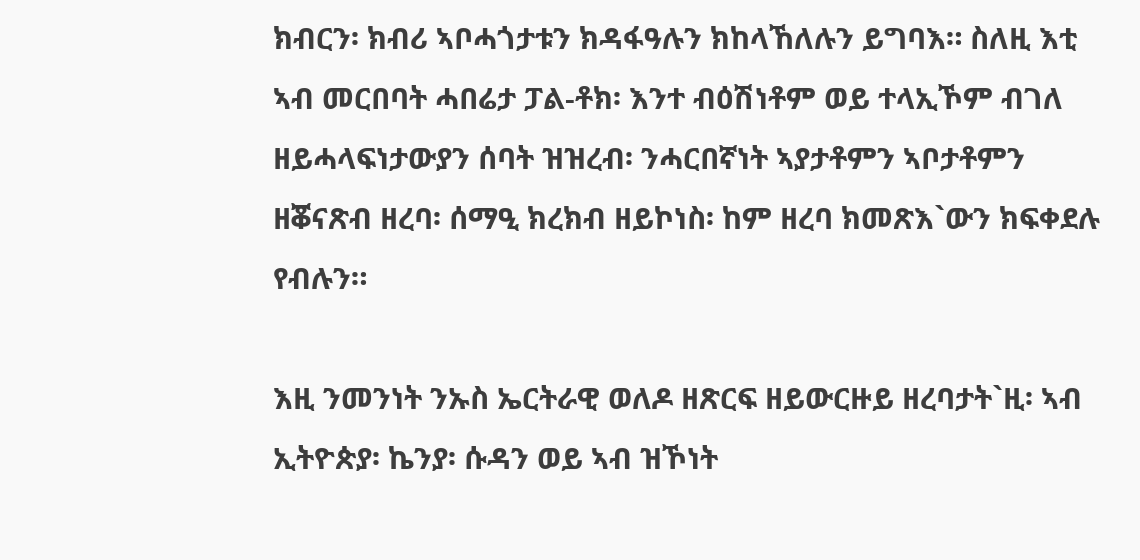ክብርን፡ ክብሪ ኣቦሓጎታቱን ክዳፋዓሉን ክከላኸለሉን ይግባእ። ስለዚ እቲ ኣብ መርበባት ሓበሬታ ፓል-ቶክ፡ እንተ ብዕሽነቶም ወይ ተላኢኾም ብገለ ዘይሓላፍነታውያን ሰባት ዝዝረብ፡ ንሓርበኛነት ኣያታቶምን ኣቦታቶምን ዘቖናጽብ ዘረባ፡ ሰማዒ ክረክብ ዘይኮነስ፡ ከም ዘረባ ክመጽእ`ውን ክፍቀደሉ የብሉን።

እዚ ንመንነት ንኡስ ኤርትራዊ ወለዶ ዘጽርፍ ዘይውርዙይ ዘረባታት`ዚ፡ ኣብ ኢትዮጵያ፡ ኬንያ፡ ሱዳን ወይ ኣብ ዝኾነት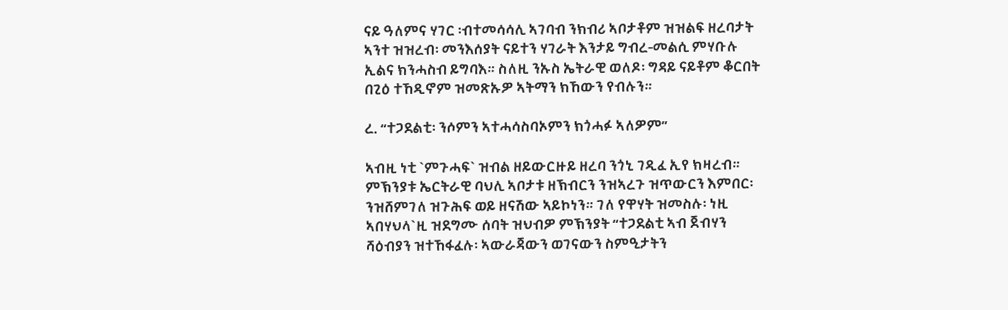ናይ ዓለምና ሃገር ፡ብተመሳሳሊ ኣገባብ ንክብሪ ኣቦታቶም ዝዝልፍ ዘረባታት ኣንተ ዝዝረብ፡ መንእሰያት ናይተን ሃገራት እንታይ ግብረ-መልሲ ምሃቡሉ ኢልና ክንሓስብ ይግባእ። ስለዚ ንኡስ ኤትራዊ ወለዶ፡ ግዳይ ናይቶም ቆርበት በጊዕ ተኸዲኖም ዝመጽኡዎ ኣትማን ክኸውን የብሉን።

ረ. “ተጋደልቲ፡ ንሶምን ኣተሓሳስባኦምን ክጎሓፉ ኣለዎም”

ኣብዚ ነቲ `ምጉሓፍ` ዝብል ዘይውርዙይ ዘረባ ንጎኒ ገዲፈ ኢየ ክዛረብ። ምኽንያቱ ኤርትራዊ ባህሊ ኣቦታቱ ዘኽብርን ንዝኣረጉ ዝጥውርን እምበር፡ ንዝሸምገለ ዝጉሕፍ ወይ ዘናሽው ኣይኮነን። ገለ የዋሃት ዝመስሉ፡ ነዚ ኣበሃህላ`ዚ ዝደግሙ ሰባት ዝህብዎ ምኽንያት “ተጋደልቲ ኣብ ጀብሃን ሻዕብያን ዝተኸፋፈሉ፡ ኣውራጃውን ወገናውን ስምዒታትን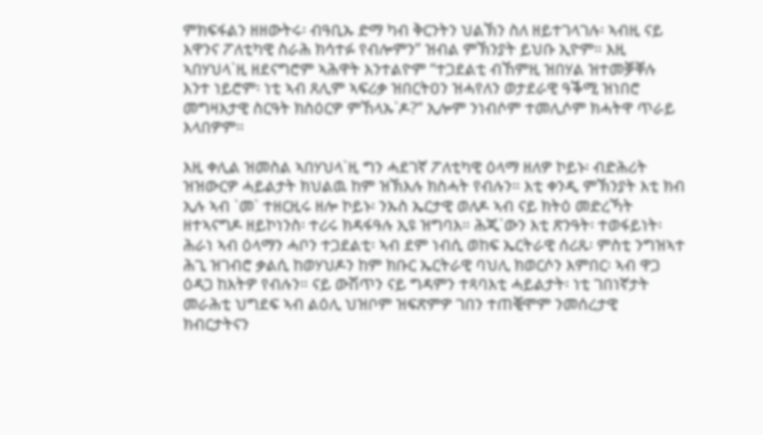ምክፍፋልን ዘዘውትሩ፡ ብዓቢኡ ድማ ካብ ቅርንትን ህልኽን ስለ ዘይተገላገሉ፡ ኣብዚ ናይ እዋንና ፖለቲካዊ ስራሕ ክሳተፉ የብሎምን” ዝብል ምኽንያት ይህቡ ኢዮም። እዚ ኣበሃህላ`ዚ ዘደናግሮም ኣሕዋት እንተልዮም “ተጋደልቲ ብኸምዚ ዝበሃል ዝተመቓቐሉ እንተ ነይሮም፡ ነቲ ኣብ ጸሊም ኣፍሪቃ ዝበርትዐን ዝሓየለን ወታደራዊ ዓቕሚ ዝነበሮ መግዛእታዊ ስርዓት ክስዕርዎ ምኸላኡ`ዶ?” ኢሎም ንነብሶም ተመሊሶም ክሓትዋ ጥራይ እላበዎም።

እዚ ቀሊል ዝመስል ኣበሃህላ`ዚ ግን ሓደገኛ ፖለቲካዊ ዕላማ ዘለዎ ኮይኑ፡ ብድሕሪት ዝዝውርዎ ሓይልታት ክህልዉ ከም ዝኽእሉ ክስሓት የብሉን። እቲ ቀንዲ ምኽንያት እቲ ክብ ኢሉ ኣብ `መ` ተዘርዚሩ ዘሎ ኮይኑ፡ ንኡስ ኤርታዊ ወለዶ ኣብ ናይ ክትዕ መድረኻት ዘተኣናግዶ ዘይኮነንስ፡ ተሪሩ ክዳፋዓሉ ኢዩ ዝግባእ። ሕጂ`ውን እቲ ጽንዓት፡ ተወፋይነት፡ ሕራነ ኣብ ዕላማን ሓቦን ተጋደልቲ፡ ኣብ ደም ነብሲ ወከፍ ኤርትራዊ ሰሪጹ፡ ምስቲ ንግዝኣተ ሕጊ ዝገብሮ ቃልሲ ከወሃህዶን ከም ክቡር ኤርትራዊ ባህሊ ክወርሶን እምበር፡ ኣብ ዋጋ ዕዳጋ ከእትዎ የብሉን። ናይ ውሽጥን ናይ ግዳምን ተጻባእቲ ሓይልታት፡ ነቲ ገበነኛታት መራሕቲ ህግደፍ ኣብ ልዕሊ ህዝቦም ዝፍጽምዎ ገበን ተጠቒሞም ንመሰረታዊ ክብርታትናን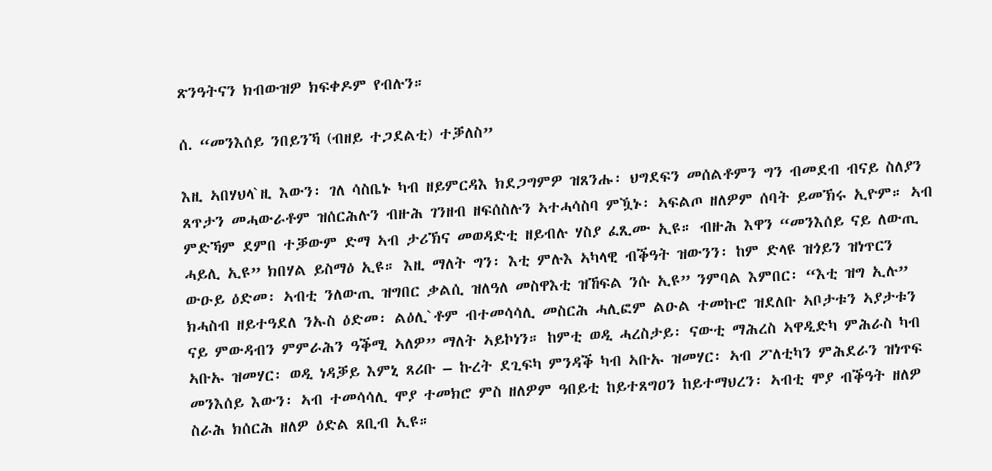ጽንዓትናን ክብውዝዎ ክፍቀዶም የብሉን።

ሰ. “መንእሰይ ንበይንኻ (ብዘይ ተጋደልቲ) ተቓለስ”

እዚ ኣበሃህላ`ዚ እውን፡ ገለ ሳስቤኑ ካብ ዘይምርዳእ ክደጋግምዎ ዝጸንሑ፡ ህግደፍን መሰልቶምን ግን ብመደብ ብናይ ስለያን ጸጥታን መሓውራቶም ዝሰርሕሉን ብዙሕ ገንዘብ ዘፍሰስሉን ኣተሓሳስባ ምዃኑ፡ ኣፍልጦ ዘለዎም ሰባት ይመኽሩ ኢዮም። ኣብ ምድኻም ደምበ ተቓውም ድማ ኣብ ታሪኽና መወዳድቲ ዘይብሉ ሃስያ ፈጺሙ ኢዩ። ብዙሕ እዋን “መንእሰይ ናይ ለውጢ ሓይሊ ኢዩ” ክበሃል ይስማዕ ኢዩ። እዚ ማለት ግን፡ እቲ ምሉእ ኣካላዊ ብቕዓት ዝውንን፡ ከም ድላዩ ዝጎይን ዝነጥርን ውዑይ ዕድመ፡ ኣብቲ ንለውጢ ዝግበር ቃልሲ ዝለዓለ መስዋእቲ ዝኸፍል ንሱ ኢዩ” ንምባል እምበር፡ “እቲ ዝግ ኢሉ” ክሓስብ ዘይተዓደለ ንኡስ ዕድመ፡ ልዕሊ`ቶም ብተመሳሳሊ መስርሕ ሓሊፎም ልዑል ተመኩሮ ዝደለቡ ኣቦታቱን ኣያታቱን ናይ ምውዳብን ምምራሕን ዓቕሚ ኣለዎ” ማለት ኣይኮነን። ከምቲ ወዲ ሓረስታይ፡ ናውቲ ማሕረስ ኣዋዲድካ ምሕራስ ካብ ኣቡኡ ዝመሃር፡ ወዲ ነዳቓይ እምኒ ጸሪቡ – ኩረት ደጊፍካ ምንዳቕ ካብ ኣቡኡ ዝመሃር፡ ኣብ ፖለቲካን ምሕደራን ዝነጥፍ መንእሰይ እውን፡ ኣብ ተመሳሳሊ ሞያ ተመክሮ ምስ ዘለዎም ዓበይቲ ከይተጸግዐን ከይተማህረን፡ ኣብቲ ሞያ ብቕዓት ዘለዎ ስራሕ ክሰርሕ ዘለዎ ዕድል ጸቢብ ኢዩ።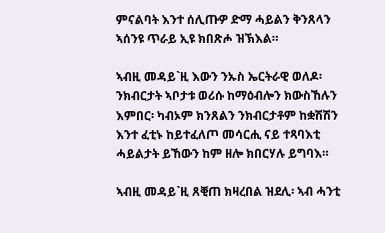ምናልባት እንተ ሰሊጡዎ ድማ ሓይልን ቅንጸላን ኣሰንዩ ጥራይ ኢዩ ክበጽሖ ዝኽእል።

ኣብዚ መዳይ`ዚ እውን ንኡስ ኤርትራዊ ወለዶ፡ ንክብርታት ኣቦታቱ ወሪሱ ከማዕብሎን ክውስኸሉን እምበር፡ ካብኦም ክንጸልን ንክብርታቶም ከቋሽሽን እንተ ፈቲኑ ከይተፈለጦ መሳርሒ ናይ ተጻባእቲ ሓይልታት ይኸውን ከም ዘሎ ክበርሃሉ ይግባእ።

ኣብዚ መዳይ`ዚ ጸቒጠ ክዛረበል ዝደሊ፡ ኣብ ሓንቲ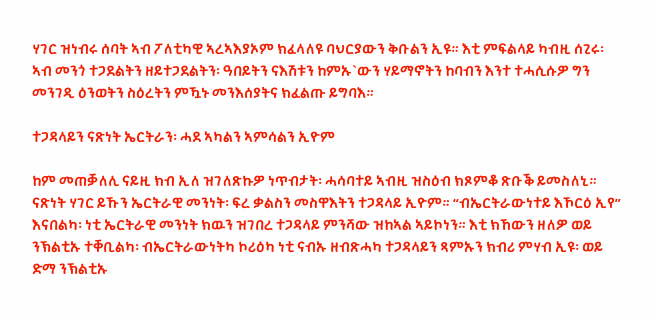ሃገር ዝነብሩ ሰባት ኣብ ፖለቲካዊ ኣረኣእያኦም ክፈላለዩ ባህርያውን ቅቡልን ኢዩ። እቲ ምፍልላይ ካብዚ ሰጊሩ፡ ኣብ መንጎ ተጋደልትን ዘይተጋደልትን፡ ዓበይትን ናእሽቱን ከምኡ`ውን ሃይማኖትን ከባብን እንተ ተሓሲሱዎ ግን መንገዲ ዕንወትን ስዕረትን ምዃኑ መንእሰያትና ክፈልጡ ይግባእ።

ተጋዳላይን ናጽነት ኤርትራን፡ ሓደ ኣካልን ኣምሳልን ኢዮም

ከም መጠቓለሊ ናይዚ ክብ ኢለ ዝገለጽኩዎ ነጥብታት፡ ሓሳባተይ ኣብዚ ዝስዕብ ክጾምቆ ጽቡቕ ይመስለኒ። ናጽነት ሃገር ይኹን ኤርትራዊ መንነት፡ ፍረ ቃልስን መስዋእትን ተጋዳላይ ኢዮም። “ብኤርትራውነተይ እኾርዕ ኢየ” እናበልካ፡ ነቲ ኤርትራዊ መንነት ክዉን ዝገበረ ተጋዳላይ ምንሻው ዝከኣል ኣይኮነን። እቲ ክኸውን ዘለዎ ወይ ንኽልቲኡ ተቐቢልካ፡ ብኤርትራውነትካ ኮሪዕካ ነቲ ናብኡ ዘብጽሓካ ተጋዳላይን ጻምኡን ክብሪ ምሃብ ኢዩ፡ ወይ ድማ ንኽልቲኡ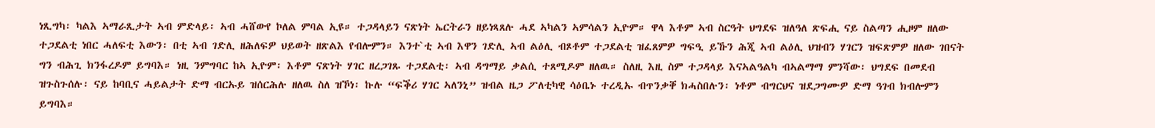ነጺግካ፡ ካልእ ኣማራጺታት ኣብ ምድላይ፡ ኣብ ሓሸውየ ኮለል ምባል ኢዩ። ተጋዳላይን ናጽነት ኤርትራን ዘይነጻጸሉ ሓደ ኣካልን ኣምሳልን ኢዮም። ዋላ እቶም ኣብ ስርዓት ህግደፍ ዝለዓለ ጽፍሒ ናይ ስልጣን ሒዞም ዘለው ተጋደልቲ ነበር ሓለፍቲ እውን፡ በቲ ኣብ ገድሊ ዘሕለፍዎ ህይወት ዘጽልእ የብሎምን። እንተ`ቲ ኣብ እዋን ገድሊ ኣብ ልዕሊ ብጾቶም ተጋደልቲ ዝፈጸምዎ ግፍዒ ይኹን ሕጂ ኣብ ልዕሊ ህዝብን ሃገርን ዝፍጽምዎ ዘለው ገበናት ግን ብሕጊ ክንፋረዶም ይግባእ። ነዚ ንምግባር ከኣ ኢዮም፡ እቶም ናጽነት ሃገር ዘረጋገጹ ተጋደልቲ፡ ኣብ ዳግማይ ቃልሲ ተጸሚዶም ዘለዉ። ስለዚ እዚ ስም ተጋዳላይ እናኣልዓልካ ብኣልማማ ምንሻው፡ ህግደፍ በመደብ ዝጉስጉሰሉ፡ ናይ ከባቢና ሓይልታት ድማ ብርኡይ ዝሰርሕሉ ዘለዉ ስለ ዝኾነ፡ ኩሉ “ፍቕሪ ሃገር ኣለንኒ” ዝብል ዜጋ ፖለቲካዊ ሳዕቤኑ ተረዲኡ ብጥንቃቐ ክሓስበሉን፡ ነቶም ብግርህና ዝደጋግሙዎ ድማ ዓገብ ክብሎምን ይግባእ።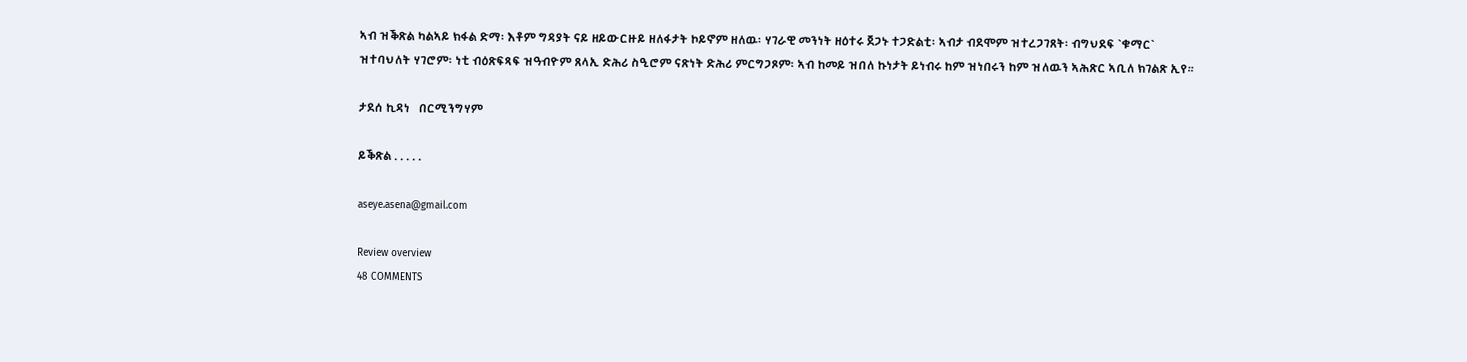ኣብ ዝቕጽል ካልኣይ ክፋል ድማ፡ እቶም ግዳያት ናይ ዘይውርዙይ ዘለፋታት ኮይኖም ዘለዉ፡ ሃገራዊ መንነት ዘዕተሩ ጀጋኑ ተጋድልቲ፡ ኣብታ ብደሞም ዝተረጋገጸት፡ ብግህደፍ `ቁማር` ዝተባህለት ሃገሮም፡ ነቲ ብዕጽፍጻፍ ዝዓብዮም ጸላኢ ድሕሪ ስዒሮም ናጽነት ድሕሪ ምርግጋጾም፡ ኣብ ከመይ ዝበለ ኩነታት ይነብሩ ከም ዝነበሩን ከም ዝለዉን ኣሕጽር ኣቢለ ክገልጽ ኢየ።

ታደሰ ኪዳነ   በርሚንግሃም

ይቕጽል . . . . .

aseye.asena@gmail.com

Review overview
48 COMMENTS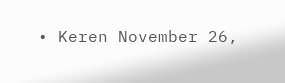• Keren November 26,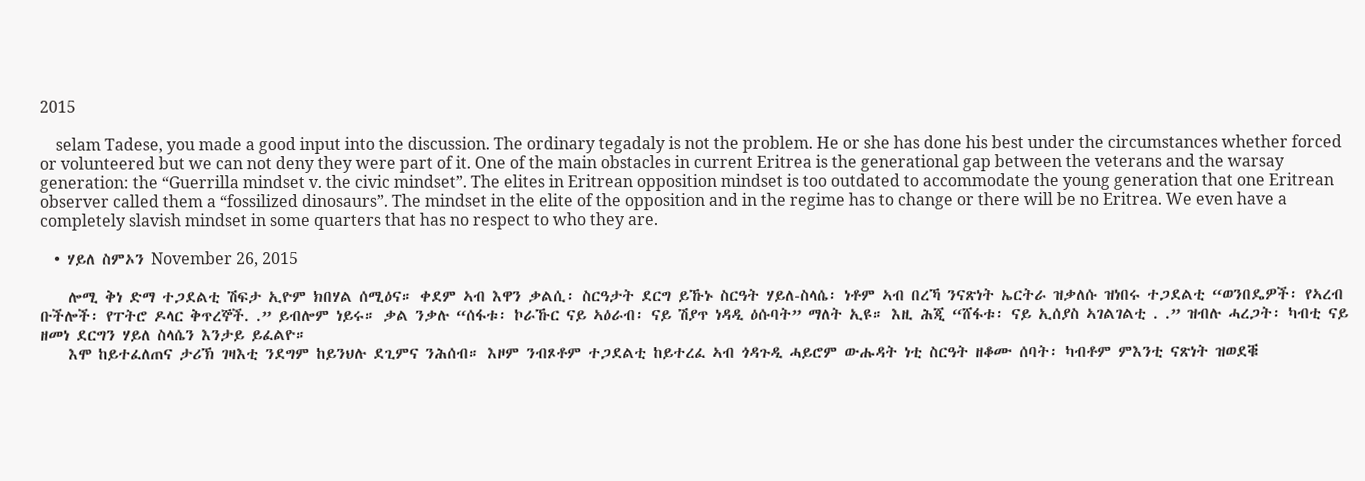2015

    selam Tadese, you made a good input into the discussion. The ordinary tegadaly is not the problem. He or she has done his best under the circumstances whether forced or volunteered but we can not deny they were part of it. One of the main obstacles in current Eritrea is the generational gap between the veterans and the warsay generation: the “Guerrilla mindset v. the civic mindset”. The elites in Eritrean opposition mindset is too outdated to accommodate the young generation that one Eritrean observer called them a “fossilized dinosaurs”. The mindset in the elite of the opposition and in the regime has to change or there will be no Eritrea. We even have a completely slavish mindset in some quarters that has no respect to who they are.

  • ሃይለ ስምኦን November 26, 2015

    ሎሚ ቅነ ድማ ተጋደልቲ ሽፍታ ኢዮም ክበሃል ሰሚዕና። ቀደም ኣብ እዋን ቃልሲ፡ ስርዓታት ደርግ ይኹኑ ስርዓት ሃይለ-ስላሴ፡ ነቶም ኣብ በረኻ ንናጽነት ኤርትራ ዝቃለሱ ዝነበሩ ተጋደልቲ “ወንበዴዎች፡ የኣረብ ቡችሎች፡ የፐትሮ ዶላር ቅጥረኞች. .” ይብሎም ነይሩ። ቃል ንቃሉ “ሰፋቱ፡ ኮራኹር ናይ ኣዕራብ፡ ናይ ሽያጥ ነዳዲ ዕሱባት” ማለት ኢዩ። እዚ ሕጂ “ሸፋቱ፡ ናይ ኢሰያስ ኣገልገልቲ . .” ዝብሉ ሓረጋት፡ ካብቲ ናይ ዘመነ ደርግን ሃይለ ስላሴን እንታይ ይፈልዮ።
    እሞ ከይተፈለጠና ታሪኽ ገዛእቲ ንደግም ከይንህሉ ደጊምና ንሕሰብ። እዞም ንብጾቶም ተጋደልቲ ከይተረፈ ኣብ ጎዳጉዲ ሓይሮም ውሑዳት ነቲ ስርዓት ዘቆሙ ሰባት፡ ካብቶም ምእንቲ ናጽነት ዝወደቑ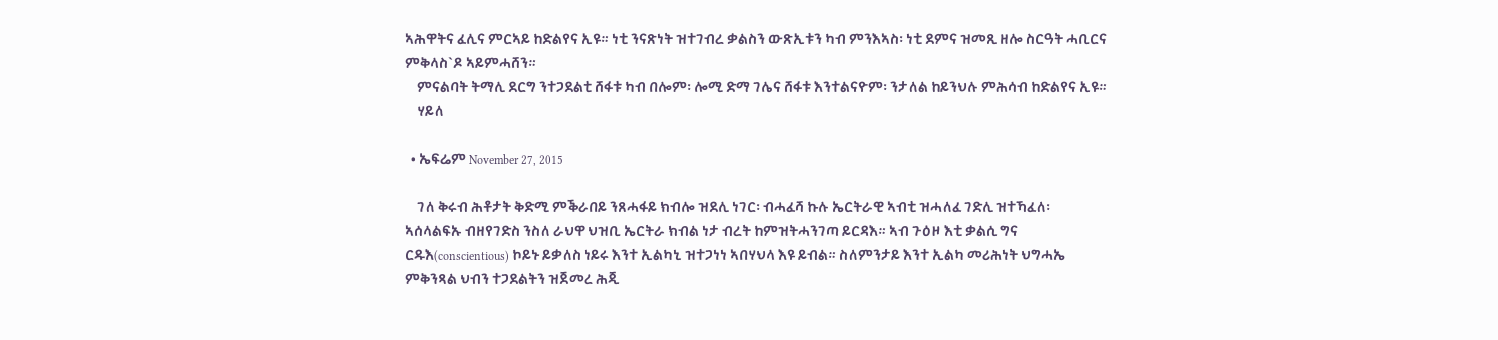ኣሕዋትና ፈሊና ምርኣይ ከድልየና ኢዩ። ነቲ ንናጽነት ዝተገብረ ቃልስን ውጽኢቱን ካብ ምንእኣስ፡ ነቲ ደምና ዝመጺ ዘሎ ስርዓት ሓቢርና ምቅላስ`ዶ ኣይምሓሸን።
    ምናልባት ትማሊ ደርግ ንተጋደልቲ ሸፋቱ ካብ በሎም፡ ሎሚ ድማ ገሌና ሸፋቱ እንተልናዮም፡ ንታለል ከይንህሉ ምሕሳብ ከድልየና ኢዩ።
    ሃይለ

  • ኤፍሬም November 27, 2015

    ገለ ቅሩብ ሕቶታት ቅድሚ ምቕራበይ ንጸሓፋይ ክብሎ ዝደሊ ነገር፡ ብሓፈሻ ኩሉ ኤርትራዊ ኣብቲ ዝሓለፈ ገድሊ ዝተኻፈለ፡ ኣሰላልፍኡ ብዘየገድስ ንስለ ራህዋ ህዝቢ ኤርትራ ክብል ነታ ብረት ከምዝትሓንገጣ ይርዳእ። ኣብ ጉዕዞ እቲ ቃልሲ ግና ርዱእ(conscientious) ኮይኑ ይቃለስ ነይሩ እንተ ኢልካኒ ዝተጋነነ ኣበሃህላ እዩ ይብል። ስለምንታይ እንተ ኢልካ መሪሕነት ህግሓኤ ምቅንጻል ህብን ተጋደልትን ዝጀመረ ሕጂ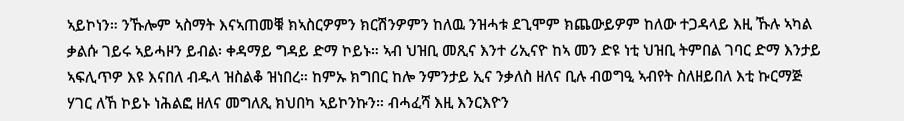ኣይኮነን። ንኹሎም ኣስማት እናኣጠመቑ ክኣስርዎምን ክርሽንዎምን ከለዉ ንዝሓቱ ደጊሞም ክጨውይዎም ከለው ተጋዳላይ እዚ ኹሉ ኣካል ቃልሱ ገይሩ ኣይሓዞን ይብል፡ ቀዳማይ ግዳይ ድማ ኮይኑ። ኣብ ህዝቢ መጺና እንተ ሪኢናዮ ከኣ መን ድዩ ነቲ ህዝቢ ትምበል ገባር ድማ እንታይ ኣፍሊጥዎ እዩ እናበለ ብዱላ ዝስልቆ ዝነበረ። ከምኡ ክግበር ከሎ ንምንታይ ኢና ንቃለስ ዘለና ቢሉ ብወግዒ ኣብየት ስለዘይበለ እቲ ኩርማጅ ሃገር ለኸ ኮይኑ ነሕልፎ ዘለና መግለጺ ክህበካ ኣይኮንኩን። ብሓፈሻ እዚ እንርእዮን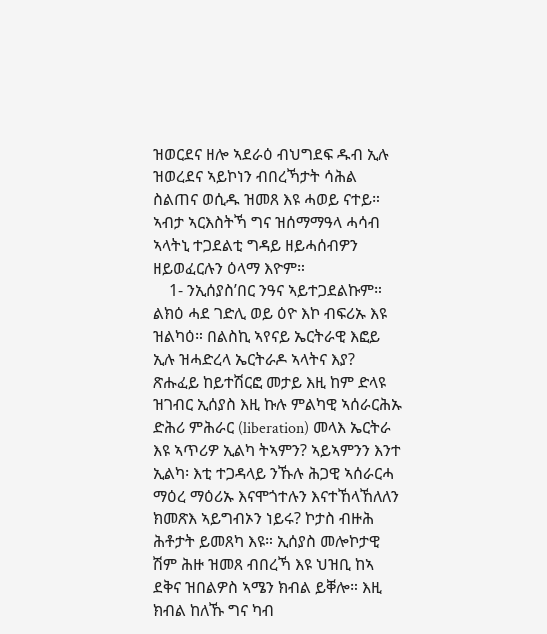ዝወርደና ዘሎ ኣደራዕ ብህግደፍ ዱብ ኢሉ ዝወረደና ኣይኮነን ብበረኻታት ሳሕል ስልጠና ወሲዱ ዝመጸ እዩ ሓወይ ናተይ። ኣብታ ኣርእስትኻ ግና ዝሰማማዓላ ሓሳብ ኣላትኒ ተጋደልቲ ግዳይ ዘይሓሰብዎን ዘይወፈርሉን ዕላማ እዮም።
    1- ንኢሰያስ’በር ንዓና ኣይተጋደልኩም። ልክዕ ሓደ ገድሊ ወይ ዕዮ እኮ ብፍሪኡ እዩ ዝልካዕ። በልስኪ ኣየናይ ኤርትራዊ እፎይ ኢሉ ዝሓድረላ ኤርትራዶ ኣላትና እያ? ጽሑፈይ ከይተሽርፎ መታይ እዚ ከም ድላዩ ዝገብር ኢሰያስ እዚ ኩሉ ምልካዊ ኣሰራርሕኡ ድሕሪ ምሕራር (liberation) መላእ ኤርትራ እዩ ኣጥሪዎ ኢልካ ትኣምን? ኣይኣምንን እንተ ኢልካ፡ እቲ ተጋዳላይ ንኹሉ ሕጋዊ ኣሰራርሓ ማዕረ ማዕሪኡ እናሞጎተሉን እናተኸላኸለለን ክመጽእ ኣይግብኦን ነይሩ? ኮታስ ብዙሕ ሕቶታት ይመጸካ እዩ። ኢሰያስ መሎኮታዊ ሽም ሕዙ ዝመጸ ብበረኻ እዩ ህዝቢ ከኣ ደቅና ዝበልዎስ ኣሜን ክብል ይቐሎ። እዚ ክብል ከለኹ ግና ካብ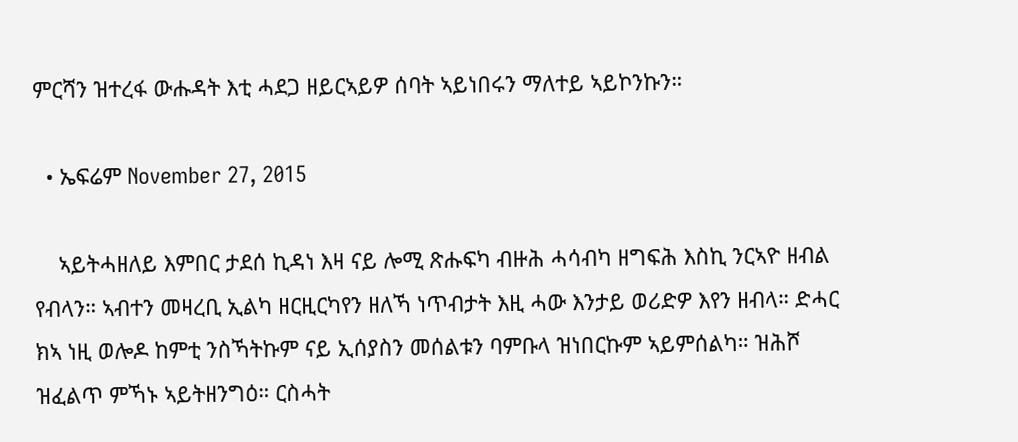ምርሻን ዝተረፋ ውሑዳት እቲ ሓደጋ ዘይርኣይዎ ሰባት ኣይነበሩን ማለተይ ኣይኮንኩን።

  • ኤፍሬም November 27, 2015

    ኣይትሓዘለይ እምበር ታደሰ ኪዳነ እዛ ናይ ሎሚ ጽሑፍካ ብዙሕ ሓሳብካ ዘግፍሕ እስኪ ንርኣዮ ዘብል የብላን። ኣብተን መዛረቢ ኢልካ ዘርዚርካየን ዘለኻ ነጥብታት እዚ ሓው እንታይ ወሪድዎ እየን ዘብላ። ድሓር ክኣ ነዚ ወሎዶ ከምቲ ንስኻትኩም ናይ ኢሰያስን መሰልቱን ባምቡላ ዝነበርኩም ኣይምሰልካ። ዝሕሾ ዝፈልጥ ምኻኑ ኣይትዘንግዕ። ርስሓት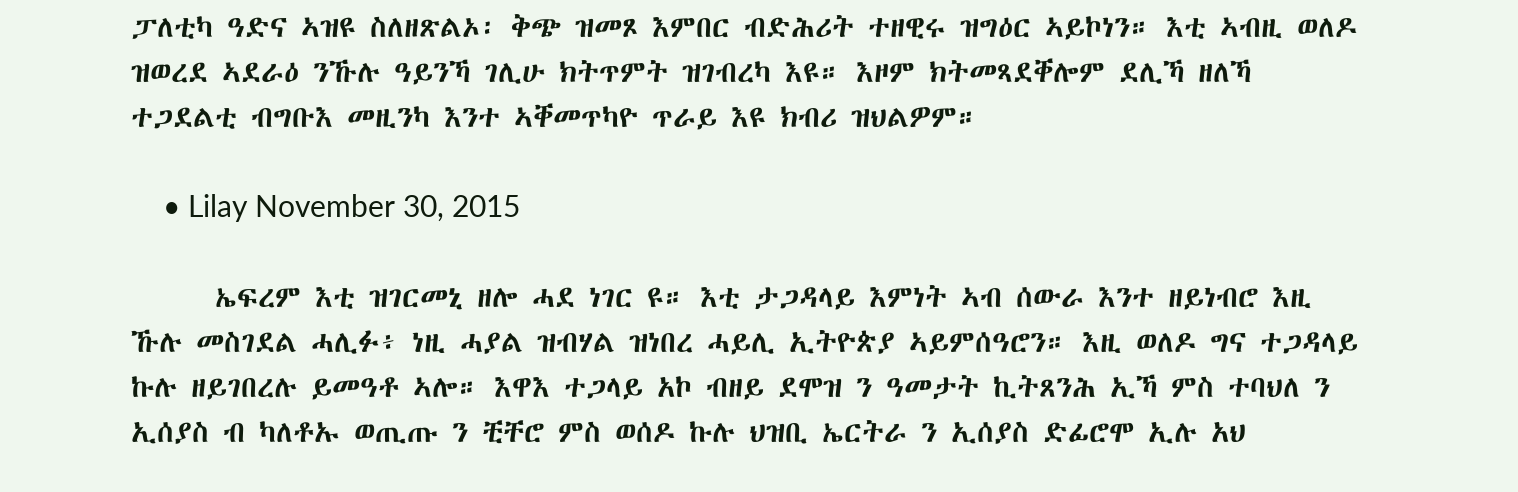ፓለቲካ ዓድና ኣዝዩ ስለዘጽልኦ፡ ቅጭ ዝመጾ እምበር ብድሕሪት ተዘዊሩ ዝግዕር ኣይኮነን። እቲ ኣብዚ ወለዶ ዝወረደ ኣደራዕ ንኹሉ ዓይንኻ ገሊሁ ክትጥምት ዝገብረካ እዩ። እዞም ክትመጻደቐሎም ደሊኻ ዘለኻ ተጋደልቲ ብግቡእ መዚንካ እንተ ኣቐመጥካዮ ጥራይ እዩ ክብሪ ዝህልዎም።

    • Lilay November 30, 2015

      ኤፍረም እቲ ዝገርመኒ ዘሎ ሓደ ነገር ዩ። እቲ ታጋዳላይ እምነት ኣብ ሰውራ እንተ ዘይነብሮ እዚ ኹሉ መስገደል ሓሊፉ፥ ነዚ ሓያል ዝብሃል ዝነበረ ሓይሊ ኢትዮጵያ ኣይምሰዓሮን። እዚ ወለዶ ግና ተጋዳላይ ኩሉ ዘይገበረሉ ይመዓቶ ኣሎ። እዋእ ተጋላይ አኮ ብዘይ ደሞዝ ን ዓመታት ኪትጸንሕ ኢኻ ምስ ተባህለ ን ኢሰያስ ብ ካለቶኡ ወጢጡ ን ቺቸሮ ምስ ወሰዶ ኩሉ ህዝቢ ኤርትራ ን ኢሰያስ ድፊሮሞ ኢሉ አህ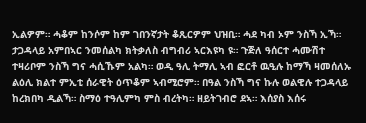ኢልዎም። ሓቆም ከንሶም ከም ገበንኛታት ቆጺርዎም ህዝቢ። ሓደ ካብ ኦም ንስኻ ኢኻ። ታጋዳላይ አምበኣር ንመሰልካ ክትቃለስ ብግብሪ ኣርእዩካ ዩ። ጉጅለ ዓሰርተ ሓሙሽተ ተዛሪቦም ንስኻ ግና ሓሲኹም አልካ። ወዲ ዓሊ ትማሊ ኣብ ፎርቶ ዉዒሉ ከማኻ ዛመሰለኡ ልዕሊ ክልተ ምኢቲ ሰራዊት ዕጥቆም ኣብሚሮም። በዓል ንስኻ ግና ኩሉ ወልዊሉ ተጋዳላይ ከረክበካ ዲልኻ። ስማዕ ተዓሊምካ ምስ ብረትካ። ዘይትገብሮ ደኣ። እሰያስ እሰሩ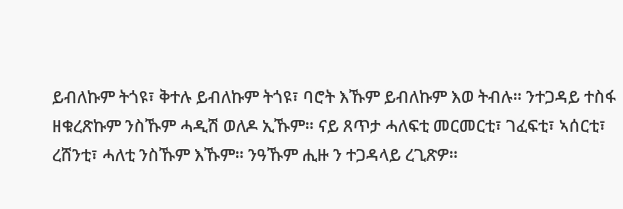ይብለኩም ትጎዩ፣ ቅተሉ ይብለኩም ትጎዩ፣ ባሮት እኹም ይብለኩም እወ ትብሉ። ንተጋዳይ ተስፋ ዘቁረጽኩም ንስኹም ሓዲሽ ወለዶ ኢኹም። ናይ ጸጥታ ሓለፍቲ መርመርቲ፣ ገፈፍቲ፣ ኣሰርቲ፣ ረሸንቲ፣ ሓለቲ ንስኹም እኹም። ንዓኹም ሒዙ ን ተጋዳላይ ረጊጽዎ።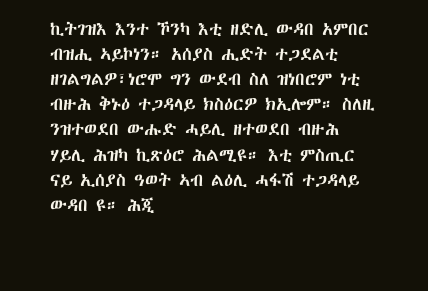ኪትገዝእ እንተ ኾንካ እቲ ዘድሊ ውዳበ አምበር ብዝሒ ኣይኮነን። አሰያስ ሒድት ተጋደልቲ ዘገልግልዎ፣ነሮሞ ግን ውደብ ስለ ዝነበሮም ነቲ ብዙሕ ቅኑዕ ተጋዳላይ ክስዕርዎ ክኢሎም። ስለዚ ንዝተወደበ ውሑድ ሓይሊ ዘተወደበ ብዙሕ ሃይሊ ሕዝካ ኪጽዕሮ ሕልሚዩ። እቲ ምስጢር ናይ ኢሰያስ ዓወት ኣብ ልዕሊ ሓፋሽ ተጋዳላይ ውዳበ ዩ። ሕጂ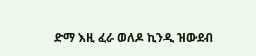ድማ እዚ ፈራ ወለዶ ኪንዲ ዝውደብ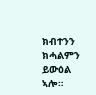ክብተንን ክሓልምን ይውዕል ኣሎ።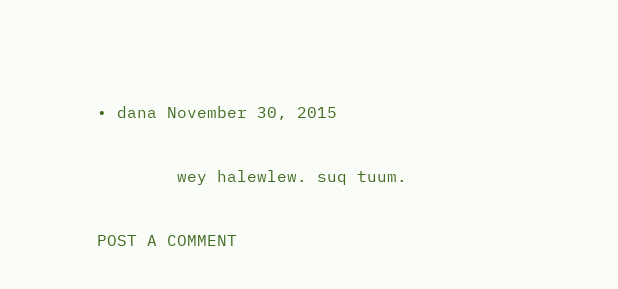• dana November 30, 2015

        wey halewlew. suq tuum.

POST A COMMENT